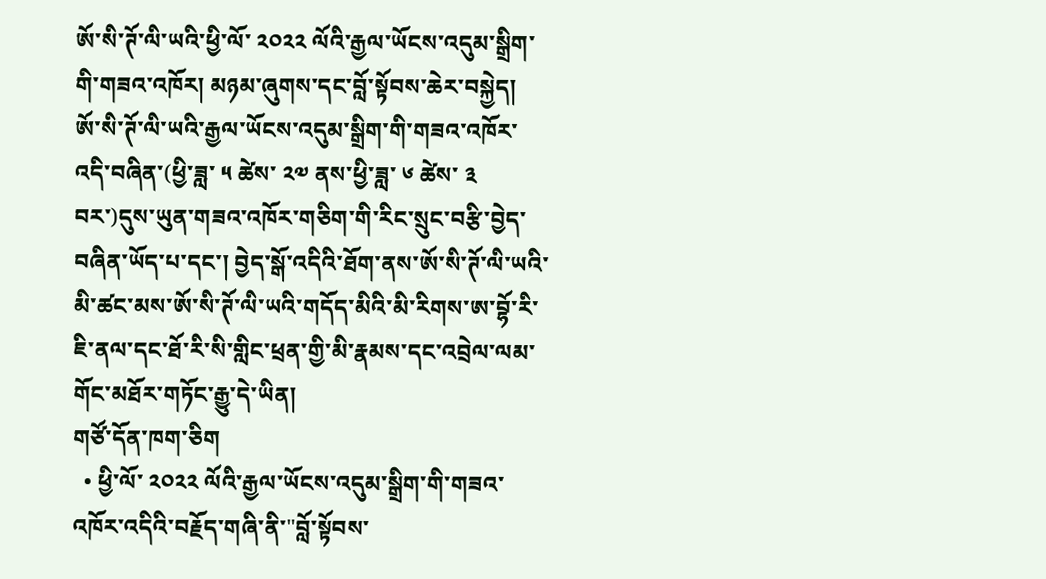ཨོ་སི་ཊོ་ལི་ཡའི་ཕྱི་ལོ་ ༢༠༢༢ ལོའི་རྒྱལ་ཡོངས་འདུམ་སྒྲིག་གི་གཟའ་འཁོར། མཉམ་ཞུགས་དང་བློ་སྟོབས་ཆེར་བསྐྱེད།
ཨོ་སི་ཊོ་ལི་ཡའི་རྒྱལ་ཡོངས་འདུམ་སྒྲིག་གི་གཟའ་འཁོར་འདི་བཞིན་(ཕྱི་ཟླ་ ༥ ཚེས་ ༢༧ ནས་ཕྱི་ཟླ་ ༦ ཚེས་ ༣ བར་)དུས་ཡུན་གཟའ་འཁོར་གཅིག་གི་རིང་སྲུང་བརྩི་བྱེད་བཞིན་ཡོད་པ་དང་། བྱེད་སྒོ་འདིའི་ཐོག་ནས་ཨོ་སི་ཊོ་ལི་ཡའི་མི་ཚང་མས་ཨོ་སི་ཊོ་ལི་ཡའི་གདོད་མིའི་མི་རིགས་ཨ་བྷོ་རི་ཇི་ནལ་དང་ཐོ་རི་སི་གླིང་ཕྲན་གྱི་མི་རྣམས་དང་འབྲེལ་ལམ་གོང་མཐོར་གཏོང་རྒྱུ་དེ་ཡིན།
གཙོ་དོན་ཁག་ཅིག
  • ཕྱི་ལོ་ ༢༠༢༢ ལོའི་རྒྱལ་ཡོངས་འདུམ་སྒྲིག་གི་གཟའ་འཁོར་འདིའི་བརྗོད་གཞི་ནི་"བློ་སྟོབས་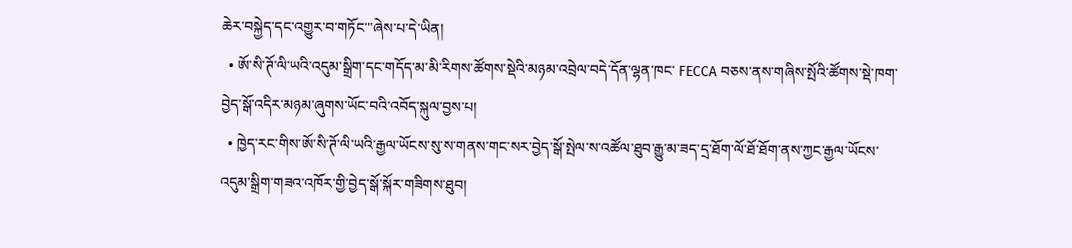ཆེར་བསྐྱེད་དང་འགྱུར་བ་གཏོང་"ཞེས་པ་དེ་ཡིན།
  • ཨོ་སི་ཊོ་ལི་ཡའི་འདུམ་སྒྲིག་དང་གདོད་མ་མི་རིགས་ཚོགས་སྡེའི་མཉམ་འབྲེལ་བདེ་དོན་ལྷན་ཁང་ FECCA བཅས་ནས་གཞིས་སྤོའི་ཚོགས་སྡེ་ཁག་བྱེད་སྒོ་འདིར་མཉམ་ཞུགས་ཡོང་བའི་འབོད་སྐུལ་བྱས་པ།
  • ཁྱེད་རང་གིས་ཨོ་སི་ཊོ་ལི་ཡའི་རྒྱལ་ཡོངས་སུ་ས་གནས་གང་སར་བྱེད་སྒོ་སྤེལ་ས་འཚོལ་ཐུབ་རྒྱུ་མ་ཟད་དྲ་ཐོག་ལོ་ཐོ་ཐོག་ནས་ཀྱང་རྒྱལ་ཡོངས་འདུམ་སྒྲིག་གཟའ་འཁོར་གྱི་བྱེད་སྒོ་སྐོར་གཟིགས་ཐུབ།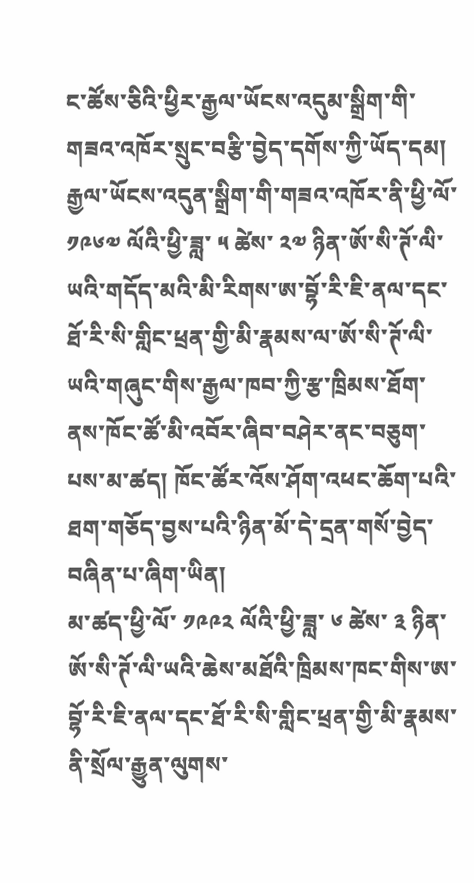ང་ཚོས་ཅིའི་ཕྱིར་རྒྱལ་ཡོངས་འདུམ་སྒྲིག་གི་གཟའ་འཁོར་སྲུང་བརྩི་བྱེད་དགོས་ཀྱི་ཡོད་དམ།
རྒྱལ་ཡོངས་འདུན་སྒྲིག་གི་གཟའ་འཁོར་ནི་ཕྱི་ལོ་ ༡༩༦༧ ལོའི་ཕྱི་ཟླ་ ༥ ཚེས་ ༢༧ ཉིན་ཨོ་སི་ཊོ་ལི་ཡའི་གདོད་མའི་མི་རིགས་ཨ་བྷོ་རི་ཇི་ནལ་དང་ཐོ་རི་སི་གླིང་ཕྲན་གྱི་མི་རྣམས་ལ་ཨོ་སི་ཊོ་ལི་ཡའི་གཞུང་གིས་རྒྱལ་ཁབ་ཀྱི་རྩ་ཁྲིམས་ཐོག་ནས་ཁོང་ཚོ་མི་འབོར་ཞིབ་བཤེར་ནང་བཅུག་པས་མ་ཚད། ཁོང་ཚོར་འོས་ཤོག་འཕང་ཆོག་པའི་ཐག་གཅོད་བྱས་པའི་ཉིན་མོ་དེ་དྲན་གསོ་བྱེད་བཞིན་པ་ཞིག་ཡིན།
མ་ཚད་ཕྱི་ལོ་ ༡༩༩༢ ལོའི་ཕྱི་ཟླ་ ༦ ཚེས་ ༣ ཉིན་ཨོ་སི་ཊོ་ལི་ཡའི་ཆེས་མཐོའི་ཁྲིམས་ཁང་གིས་ཨ་བྷོ་རི་ཇི་ནལ་དང་ཐོ་རི་སི་གླིང་ཕྲན་གྱི་མི་རྣམས་ནི་སྲོལ་རྒྱུན་ལུགས་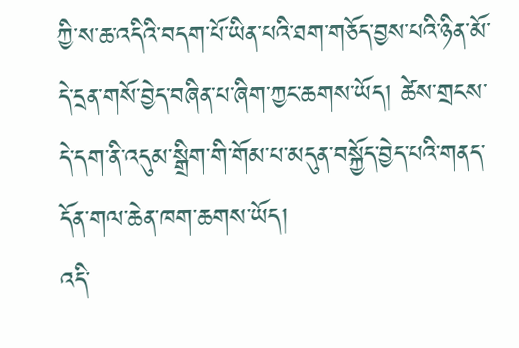ཀྱི་ས་ཆ་འདིའི་བདག་པོ་ཡིན་པའི་ཐག་གཅོད་བྱས་པའི་ཉིན་མོ་དེ་དྲན་གསོ་བྱེད་བཞིན་པ་ཞིག་ཀྱང་ཆགས་ཡོད། ཚེས་གྲངས་དེ་དག་ནི་འདུམ་སྒྲིག་གི་གོམ་པ་མདུན་བསྐྱོད་བྱེད་པའི་གནད་དོན་གལ་ཆེན་ཁག་ཆགས་ཡོད།
འདི་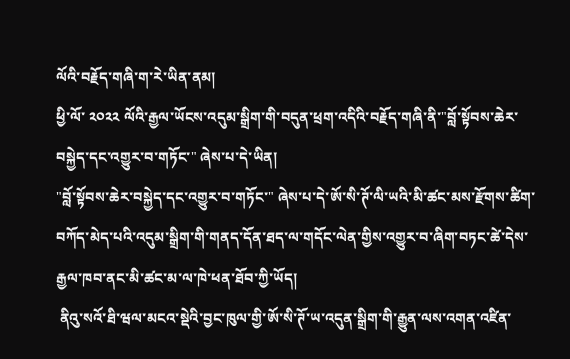ལོའི་བརྗོད་གཞི་ག་རེ་ཡིན་ནམ།
ཕྱི་ལོ་ ༢༠༢༢ ལོའི་རྒྱལ་ཡོངས་འདུམ་སྒྲིག་གི་བདུན་ཕྲག་འདིའི་བརྗོད་གཞི་ནི་"བློ་སྟོབས་ཆེར་བསྐྱེད་དང་འགྱུར་བ་གཏོང་" ཞེས་པ་དེ་ཡིན།
"བློ་སྟོབས་ཆེར་བསྐྱེད་དང་འགྱུར་བ་གཏོང་" ཞེས་པ་དེ་ཨོ་སི་ཊོ་ལི་ཡའི་མི་ཚང་མས་རྫོགས་ཚིག་བཀོད་མེད་པའི་འདུམ་སྒྲིག་གི་གནད་དོན་ཐད་ལ་གདོང་ལེན་གྱིས་འགྱུར་བ་ཞིག་བཏང་ཚེ་དེས་རྒྱལ་ཁབ་ནང་མི་ཚང་མ་ལ་ཁེ་ཕན་ཐོབ་ཀྱི་ཡོད།
 ནིའུ་སའོ་ཐི་ཝལ་མངའ་སྡེའི་བྱང་ཁུལ་གྱི་ཨོ་སི་ཊོ་ཡ་འདུན་སྒྲིག་གི་རྒྱུན་ལས་འགན་འཛིན་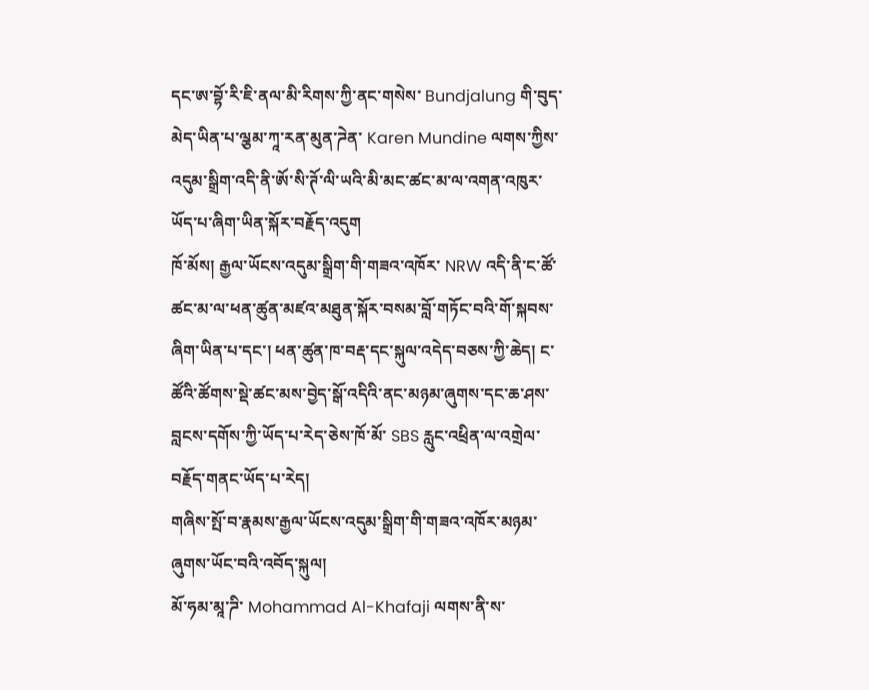དང་ཨ་བྷོ་རི་ཇི་ནལ་མི་རིགས་ཀྱི་ནང་གསེས་ Bundjalung གི་བུད་མེད་ཡིན་པ་ལྕམ་ཀཱ་རན་མུན་ཌེན་ Karen Mundine ལགས་ཀྱིས་འདུམ་སྒྲིག་འདི་ནི་ཨོ་སི་ཊོ་ལི་ཡའི་མི་མང་ཚང་མ་ལ་འགན་འཁུར་ཡོད་པ་ཞིག་ཡིན་སྐོར་བརྗོད་འདུག
ཁོ་མོས། རྒྱལ་ཡོངས་འདུམ་སྒྲིག་གི་གཟའ་འཁོར་ NRW འདི་ནི་ང་ཚོ་ཚང་མ་ལ་ཕན་ཚུན་མཛའ་མཐུན་སྐོར་བསམ་བློ་གཏོང་བའི་གོ་སྐབས་ཞིག་ཡིན་པ་དང་། ཕན་ཚུན་ཁ་བརྡ་དང་སྐུལ་འདེད་བཅས་ཀྱི་ཆེད། ང་ཚོའི་ཚོགས་སྡེ་ཚང་མས་བྱེད་སྒོ་འདིའི་ནང་མཉམ་ཞུགས་དང་ཆ་ཤས་བླངས་དགོས་ཀྱི་ཡོད་པ་རེད་ཅེས་ཁོ་མོ་ SBS རླུང་འཕྲིན་ལ་འགྲེལ་བརྗོད་གནང་ཡོད་པ་རེད།
གཞིས་སྤོ་བ་རྣམས་རྒྱལ་ཡོངས་འདུམ་སྒྲིག་གི་གཟའ་འཁོར་མཉམ་ཞུགས་ཡོང་བའི་འབོད་སྐུལ།
མོ་ཧམ་མཱ་ཌི་ Mohammad Al-Khafaji ལགས་ནི་ས་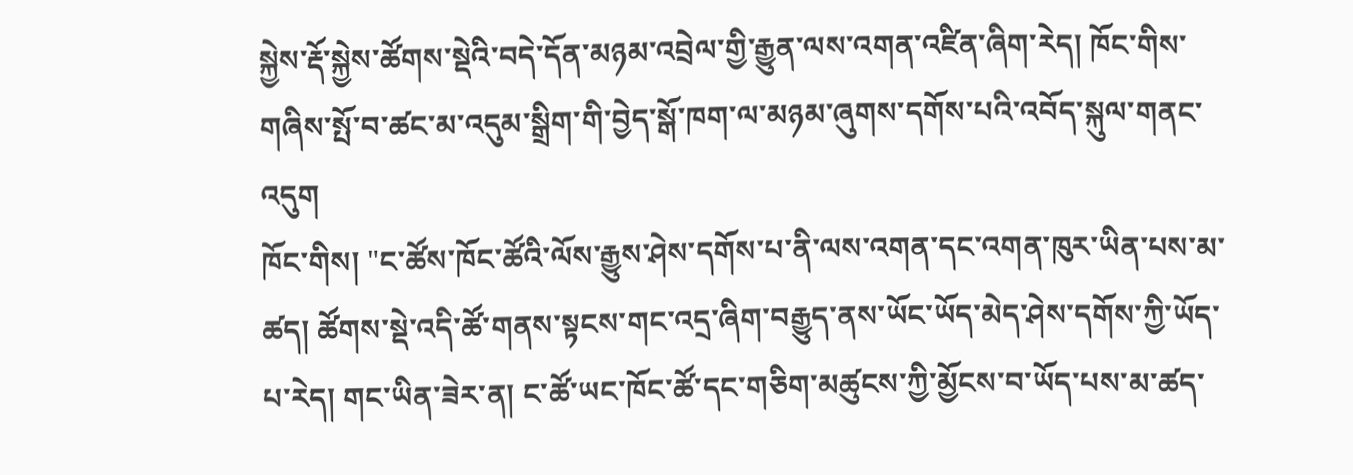སྐྱེས་རྡོ་སྐྱེས་ཚོགས་སྡེའི་བདེ་དོན་མཉམ་འབྲེལ་གྱི་རྒྱུན་ལས་འགན་འཛིན་ཞིག་རེད། ཁོང་གིས་གཞིས་སྤོ་བ་ཚང་མ་འདུམ་སྒྲིག་གི་བྱེད་སྒོ་ཁག་ལ་མཉམ་ཞུགས་དགོས་པའི་འབོད་སྐུལ་གནང་འདུག
ཁོང་གིས། "ང་ཚོས་ཁོང་ཚོའི་ལོས་རྒྱུས་ཤེས་དགོས་པ་ནི་ལས་འགན་དང་འགན་ཁུར་ཡིན་པས་མ་ཚད། ཚོགས་སྡེ་འདི་ཚོ་གནས་སྟངས་གང་འདྲ་ཞིག་བརྒྱུད་ནས་ཡོང་ཡོད་མེད་ཤེས་དགོས་ཀྱི་ཡོད་པ་རེད། གང་ཡིན་ཟེར་ན། ང་ཚོ་ཡང་ཁོང་ཚོ་དང་གཅིག་མཚུངས་ཀྱི་མྱོངས་བ་ཡོད་པས་མ་ཚད་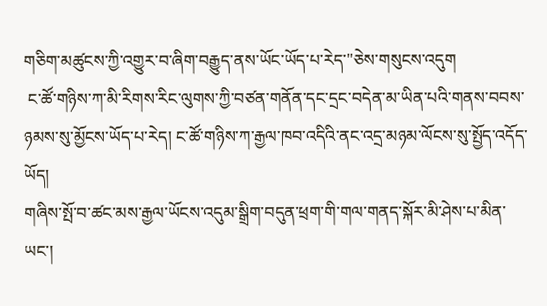གཅིག་མཚུངས་ཀྱི་འགྱུར་བ་ཞིག་བརྒྱུད་ནས་ཡོང་ཡོད་པ་རེད་"ཅེས་གསུངས་འདུག
 ང་ཚོ་གཉིས་ཀ་མི་རིགས་རིང་ལུགས་ཀྱི་བཙན་གནོན་དང་དྲང་བདེན་མ་ཡིན་པའི་གནས་བབས་ཉམས་སུ་མྱོངས་ཡོད་པ་རེད། ང་ཚོ་གཉིས་ཀ་རྒྱལ་ཁབ་འདིའི་ནང་འདྲ་མཉམ་ལོངས་སུ་སྤྱོད་འདོད་ཡོད།
གཞིས་སྤོ་བ་ཚང་མས་རྒྱལ་ཡོངས་འདུམ་སྒྲིག་བདུན་ཕྲག་གི་གལ་གནད་སྐོར་མི་ཤེས་པ་མིན་ཡང་།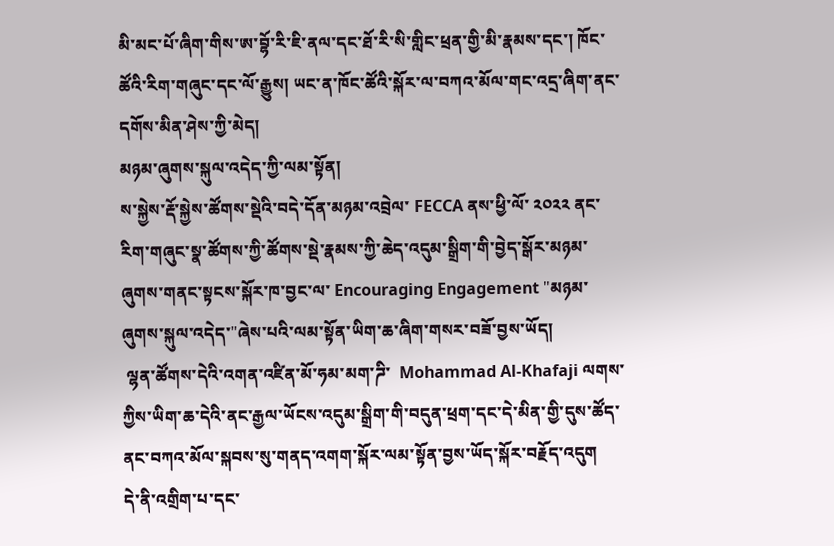མི་མང་པོ་ཞིག་གིས་ཨ་བྷོ་རི་ཇི་ནལ་དང་ཐོ་རི་སི་གླིང་ཕྲན་གྱི་མི་རྣམས་དང་། ཁོང་ཚོའི་རིག་གཞུང་དང་ལོ་རྒྱུས། ཡང་ན་ཁོང་ཚོའི་སྐོར་ལ་བཀའ་མོལ་གང་འདྲ་ཞིག་ནང་དགོས་མིན་ཤེས་ཀྱི་མེད།
མཉམ་ཞུགས་སྐུལ་འདེད་ཀྱི་ལམ་སྟོན།
ས་སྐྱེས་རྡོ་སྐྱེས་ཚོགས་སྡེའི་བདེ་དོན་མཉམ་འབྲེལ་ FECCA ནས་ཕྱི་ལོ་ ༢༠༢༢ ནང་རིག་གཞུང་སྣ་ཚོགས་ཀྱི་ཚོགས་སྡེ་རྣམས་ཀྱི་ཆེད་འདུམ་སྒྲིག་གི་བྱེད་སྒོར་མཉམ་ཞུགས་གནང་སྟངས་སྐོར་ཁ་བྱང་ལ་ Encouraging Engagement "མཉམ་ཞུགས་སྐུལ་འདེད་"ཞེས་པའི་ལམ་སྟོན་ཡིག་ཆ་ཞིག་གསར་བཟོ་བྱས་ཡོད།
 ལྷན་ཚོགས་དེའི་འགན་འཛིན་མོ་ཧམ་མག་ཌི་  Mohammad Al-Khafaji ལགས་ཀྱིས་ཡིག་ཆ་དེའི་ནང་རྒྱལ་ཡོངས་འདུམ་སྒྲིག་གི་བདུན་ཕྲག་དང་དེ་མིན་གྱི་དུས་ཚོད་ནང་བཀའ་མོལ་སྐབས་སུ་གནད་འགག་སྐོར་ལམ་སྟོན་བྱས་ཡོད་སྐོར་བརྗོད་འདུག
དེ་ནི་འགྲིག་པ་དང་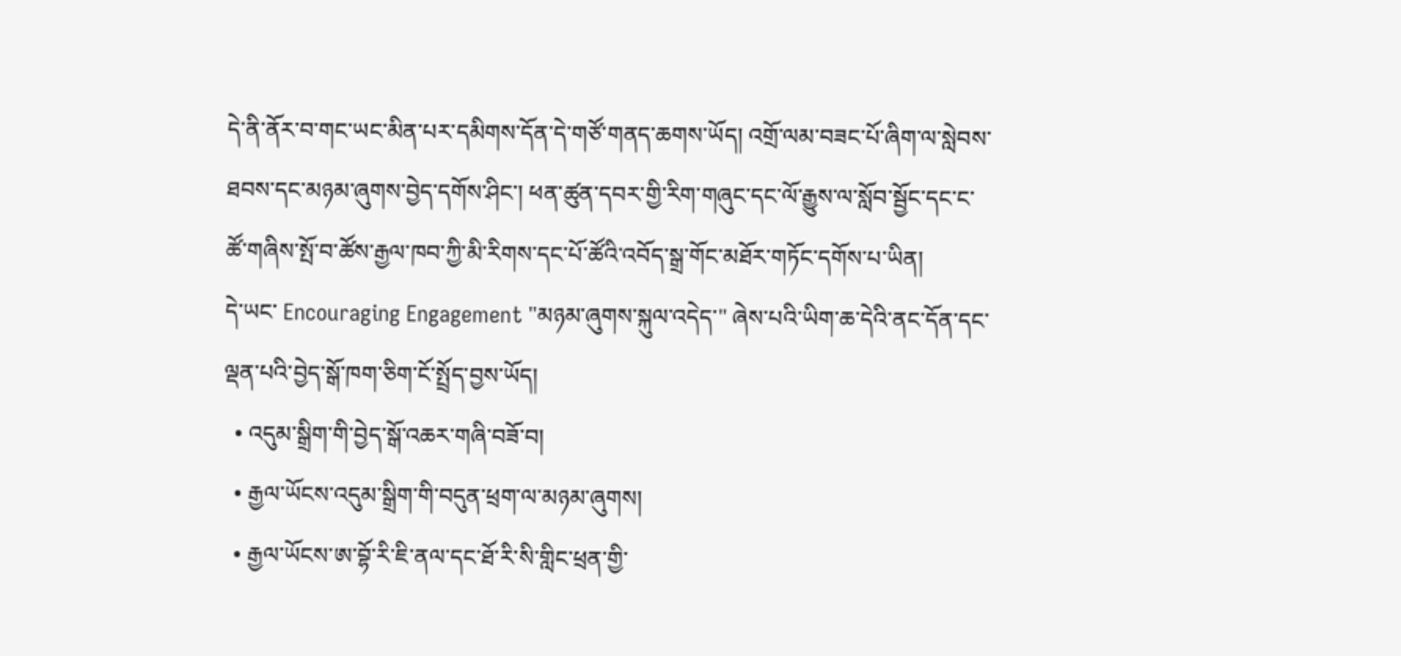དེ་ནི་ནོར་བ་གང་ཡང་མིན་པར་དམིགས་དོན་དེ་གཙོ་གནད་ཆགས་ཡོད། འགྲོ་ལམ་བཟང་པོ་ཞིག་ལ་སླེབས་ཐབས་དང་མཉམ་ཞུགས་བྱེད་དགོས་ཤིང་། ཕན་ཚུན་དབར་གྱི་རིག་གཞུང་དང་ལོ་རྒྱུས་ལ་སློབ་སྦྱོང་དང་ང་ཚོ་གཞིས་སྤོ་བ་ཚོས་རྒྱལ་ཁབ་ཀྱི་མི་རིགས་དང་པོ་ཚོའི་འབོད་སྒྲ་གོང་མཐོར་གཏོང་དགོས་པ་ཡིན།
དེ་ཡང་ Encouraging Engagement "མཉམ་ཞུགས་སྐུལ་འདེད་" ཞེས་པའི་ཡིག་ཆ་དེའི་ནང་དོན་དང་ལྡན་པའི་བྱེད་སྒོ་ཁག་ཅིག་ངོ་སྤྲོད་བྱས་ཡོད།
  • འདུམ་སྒྲིག་གི་བྱེད་སྒོ་འཆར་གཞི་བཟོ་བ།
  • རྒྱལ་ཡོངས་འདུམ་སྒྲིག་གི་བདུན་ཕྲག་ལ་མཉམ་ཞུགས།
  • རྒྱལ་ཡོངས་ཨ་བྷོ་རི་ཇི་ནལ་དང་ཐོ་རི་སི་གླིང་ཕྲན་གྱི་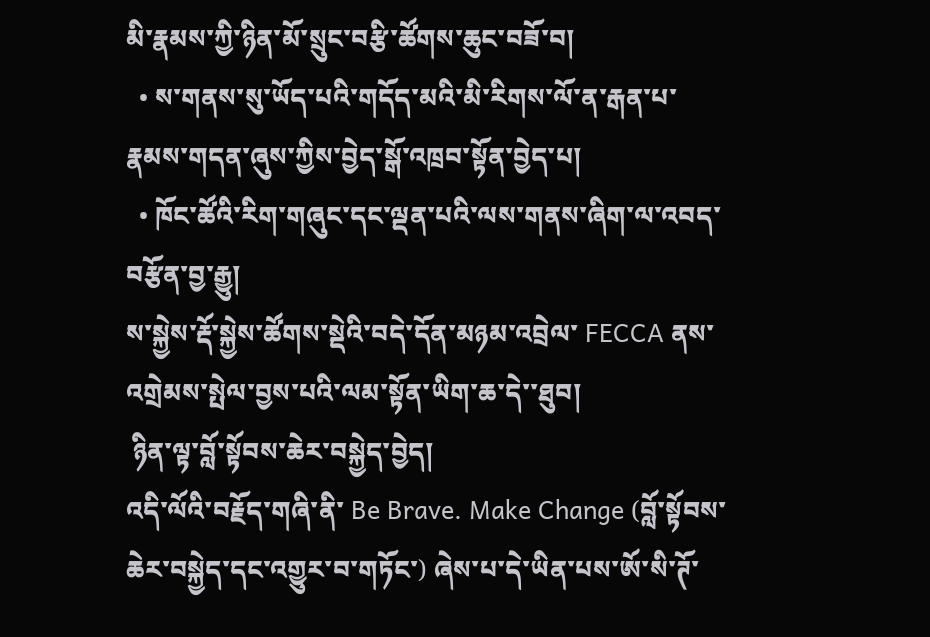མི་རྣམས་ཀྱི་ཉིན་མོ་སྲུང་བརྩི་ཚོགས་ཆུང་བཟོ་བ།
  • ས་གནས་སུ་ཡོད་པའི་གདོད་མའི་མི་རིགས་ལོ་ན་རྒན་པ་རྣམས་གདན་ཞུས་ཀྱིས་བྱེད་སྒོ་འཁྲབ་སྟོན་བྱེད་པ།
  • ཁོང་ཚོའི་རིག་གཞུང་དང་ལྡན་པའི་ལས་གནས་ཞིག་ལ་འབད་བརྩོན་བྱ་རྒྱུ།
ས་སྐྱེས་རྡོ་སྐྱེས་ཚོགས་སྡེའི་བདེ་དོན་མཉམ་འབྲེལ་ FECCA ནས་འགྲེམས་སྤེལ་བྱས་པའི་ལམ་སྟོན་ཡིག་ཆ་དེ་་ཐུབ།
 ཉིན་ལྟ་བློ་སྟོབས་ཆེར་བསྐྱེད་བྱེད།
འདི་ལོའི་བརྗོད་གཞི་ནི་ Be Brave. Make Change (བློ་སྟོབས་ཆེར་བསྐྱེད་དང་འགྱུར་བ་གཏོང་) ཞེས་པ་དེ་ཡིན་པས་ཨོ་སི་ཊོ་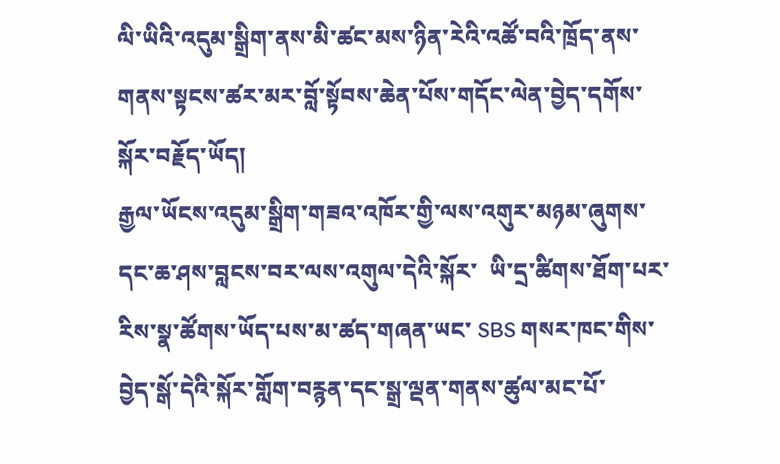ལི་ཡིའི་འདུམ་སྒྲིག་ནས་མི་ཚང་མས་ཉིན་རེའི་འཚོ་བའི་ཁྲོད་ནས་གནས་སྟངས་ཚར་མར་བློ་སྟོབས་ཆེན་པོས་གདོང་ལེན་བྱེད་དགོས་སྐོར་བརྗོད་ཡོད།
རྒྱལ་ཡོངས་འདུམ་སྒྲིག་གཟའ་འཁོར་གྱི་ལས་འགུར་མཉམ་ཞུགས་དང་ཆ་ཤས་བླངས་བར་ལས་འགུལ་དེའི་སྐོར་  ཡི་དྲ་ཚིགས་ཐོག་པར་རིས་སྣ་ཚོགས་ཡོད་པས་མ་ཚད་གཞན་ཡང་ SBS གསར་ཁང་གིས་བྱེད་སྒོ་དེའི་སྐོར་གློག་བརྙན་དང་སྒྲ་ལྡན་གནས་ཚུལ་མང་པོ་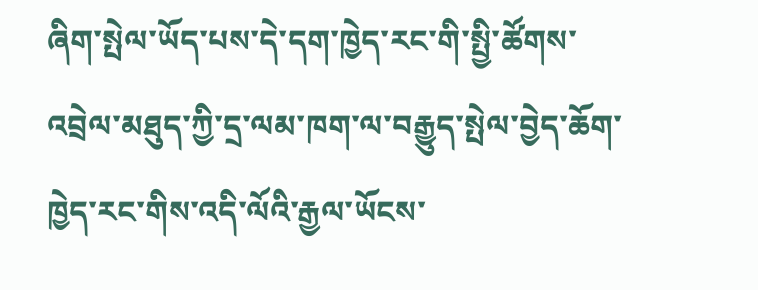ཞིག་སྤེལ་ཡོད་པས་དེ་དག་ཁྱེད་རང་གི་སྤྱི་ཚོགས་འབྲེལ་མཐུད་ཀྱི་དྲ་ལམ་ཁག་ལ་བརྒྱུད་སྤེལ་བྱེད་ཆོག་
ཁྱེད་རང་གིས་འདི་ལོའི་རྒྱལ་ཡོངས་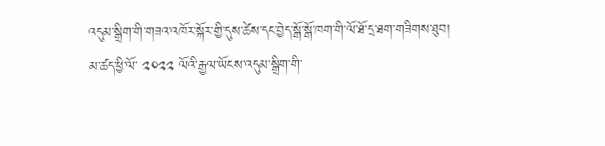འདུམ་སྒྲིག་གི་གཟའ་འཁོར་སྐོར་གྱི་དུས་ཚེས་དང་བྱེད་སྒོ་སྒོ་ཁག་གི་ལོ་ཐོ་དྲ་ཐག་གཟིགས་ཐུབ།
མ་ཚད་ཕྱི་ལོ་ ༢༠༢༢ ལོའི་རྒྱལ་ཡོངས་འདུམ་སྒྲིག་གི་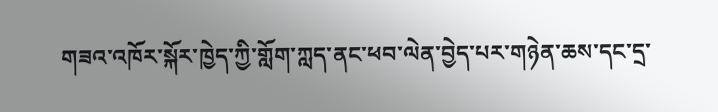གཟའ་འཁོར་སྐོར་ཁྱེད་ཀྱི་གློག་ཀླད་ནང་ཕབ་ལེན་བྱེད་པར་གཉེན་ཆས་དང་དྲ་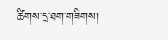ཚིགས་དྲ་ཐག་གཟིགས།